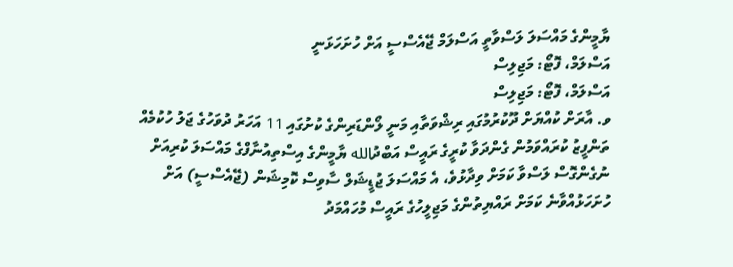ޔާމީންގެ މައްސަލަ ލަސްވާތީ އަސްލަމް ޖޭއެސްސީ އަށް ހުށަހަޅަނީ
އަސްލަމް، ފޮޓޯ: މަޖިލިސް
އަސްލަމް، ފޮޓޯ: މަޖިލިސް
ވ. އާރަށް ކުއްޔަށް ދޫކުރުމުގައި ރިޝްވަތާއި މަނީ ލޯންޑަރިންގެ ކުށުގައި 11 އަހަރު ދުވަހުގެ ޖަލު ހުކުމެއް ތަންފީޒު ކުރައްވަމުން ގެންދަވާ ކުރީގެ ރައީސް އަބްދުالله ޔާމީންގެ އިސްތިއުނާފްގެ މައްސަލަ ކުރިއަށް ނުގެންގޮސް ލަސްވާ ކަމަށް ވިދާޅުވެ، އެ މައްސަލަ ޖުޑީޝަލް ސާވިސް ކޮމިޝަން (ޖޭއެސްސީ) އަށް ހުށަހަޅުއްވާނެ ކަމަށް ރައްޔިތުންގެ މަޖިލީހުގެ ރައީސް މުހައްމަދު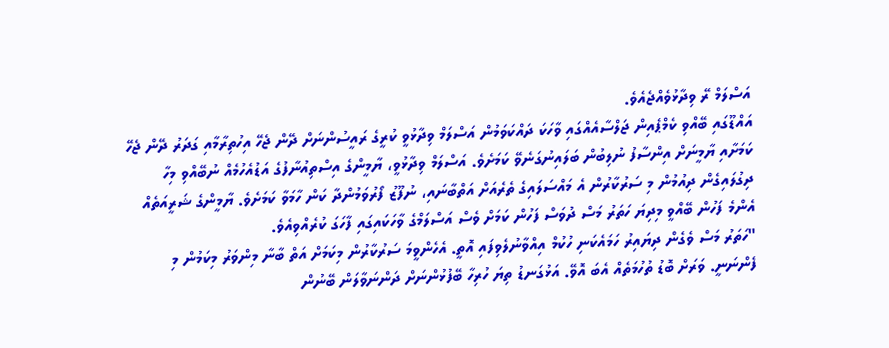އަސްލަމް ރޭ ވިދާޅުވެއްޖެއެވެ.
އައްޑޫގައި ބޭއްވި ކެމްޕެއިން ޖަލްސާއެއްގައި ވާހަކަ ދައްކަވަމުން އަސްލަމް ވިދާޅުވީ ކުރީގެ ރައީސުންނަށް ދޭން ޖެހޭ އިހުތިރާމާއި ގަދަރު ދޭން ޖެހޭ ކަމަށާއި ޔާމީނަށް އިންސާފު ނުލިބުން ބަލައިނުގަނެވޭ ކަމަށެވެ. އަސްލަމް ވިދާޅުވީ، ޔާމީންގެ އިސްތިއުނާފުގެ އަޑުއެހުމެއް ނުބޭއްވި މިހާ ދިގުލައިގެން ދިއުމުން މި ސަރުކާރުން އެ މައްސަލައިގެ ތެރެއަށް އަތްބާނައި، ނުފޫޒު ފޯރުވަމުންދާ ކަން ހާމަވާ ކަމަށެވެ. ޔާމީންގެ ޝަރީއަތެއް އެންމެ ފަހުން ބޭއްވީ މިދިޔަ ހަތަރު މަސް ދުވަސް ފަހުން ކަމަށް ވެސް އަސްލަމްގެ ވާހަކައިގައި ފާހަގަ ކުރެއްވިއެވެ.
"ހަތަރު މަސް ވެގެން ދިޔައިރު ހަމައެކަނި ހުކުމް އިއްވާނުލެވިފައި އޮތީ. އެހެންވީމަ ސަރުކާރުން މިކަމަށް އަތް ބާނާ މިންވަރު މިކަމުން މި ފެންނަނީ. ވަރަށް ބޮޑު ތުހުމަތެއް އެބަ އޮވޭ. އަޅުގަނޑު ތިޔަ ހުރިހާ ބޭފުޅުންނަށް ދަންނަވާލަން ބޭނުން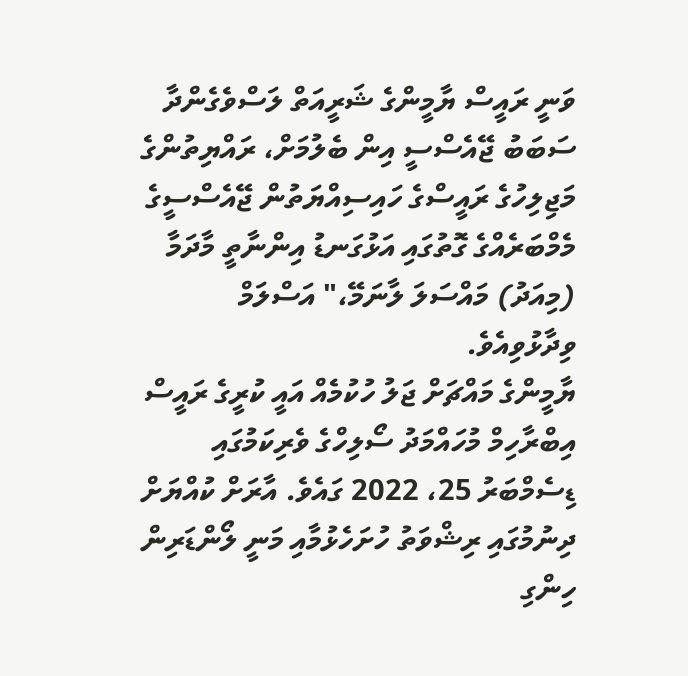ވަނީ ރައީސް ޔާމީންގެ ޝަރީއަތް ލަސްވެގެންދާ ސަބަބު ޖޭއެސްސީ އިން ބެލުމަށް، ރައްޔިތުންގެ މަޖިލިހުގެ ރައީސްގެ ހައިސިއްޔަތުން ޖޭއެސްސީގެ މެމްބަރެއްގެ ގޮތުގައި އަޅުގަނޑު އިންނާތީ މާދަމާ (މިއަދު) މައްސަލަ ލާނަމޭ،" އަސްލަމް ވިދާޅުވިއެވެ.
ޔާމީންގެ މައްޗަށް ޖަލު ހުކުމެއް އައީ ކުރީގެ ރައީސް އިބްރާހިމް މުހައްމަދު ސޯލިހްގެ ވެރިކަމުގައި ޑިސެމްބަރު 25، 2022 ގައެވެ. އާރަށް ކުއްޔަށް ދިނުމުގައި ރިޝްވަތު ހުށަހެޅުމާއި މަނީ ލޯންޑަރިން ހިންގި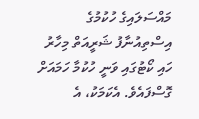މައްސަލައިގެ ހުކުމުގެ އިސްތިއުނާފު ޝަރީއަތް މިހާރު ހައި ކޯޓުގައި ވަނީ ހުކުމާ ހަމައަށް ގޮސްފައެވެ. އެކަމަކު، އެ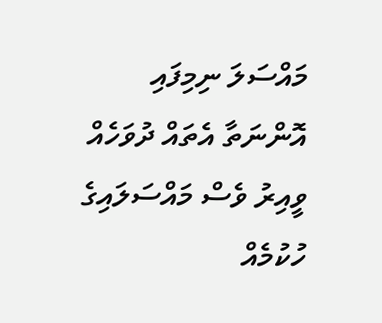މައްސަލަ ނިމިފައި އޮންނަތާ އެތައް ދުވަހެއް ވީއިރު ވެސް މައްސަލައިގެ ހުކުމެއް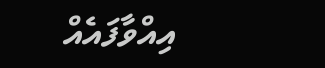އިއްވާފައެއް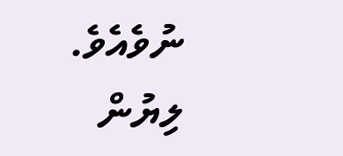ނުވެއެވެ.
ލިޔުން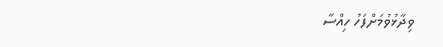ވިދާޅުވުމަށްފަހު ހިއްސާ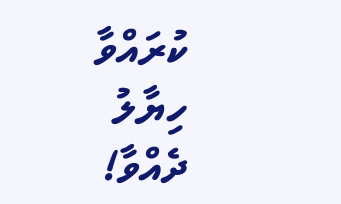ކުރައްވާ
ހިޔާލު ދެއްވާ!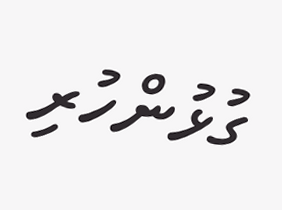ގުޅުންހުރި